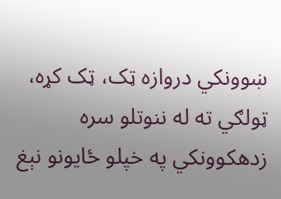ښوونکي دروازه ټک، ټک کړه، ټولګي ته له ننوتلو سره زدهکوونکي په خپلو ځایونو نېغ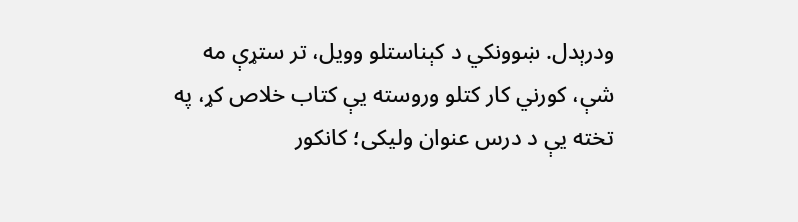ودرېدل. ښوونکي د کېناستلو وویل، تر ستړې مه شې، کورني کار کتلو وروسته یې کتاب خلاص کړ، په تخته یې د درس عنوان ولیکی؛ کانکور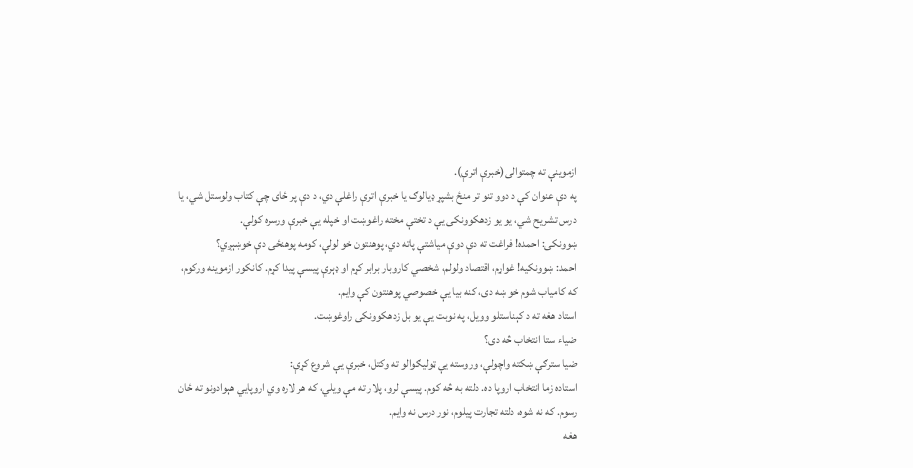ازموینې ته چمتوالی(خبرې اترې).
په دې عنوان کې د دوو تنو تر منځ بشپړ ډیالوګ یا خبرې اترې راغلې دي، د دې پر ځای چې کتاب ولوستل شي، یا درس تشریح شي، یو یو زدهکوونکی یې د تختې مخته راغوښت او خپله یې خبرې ورسره کولې.
ښوونکی: احمده! فراغت ته دې دوې میاشتې پاته دي، پوهنتون خو لولې، کومه پوهنځی دې خوښېږي؟
احمد: ښوونکیه! غواړم، اقتصاد ولولم، شخصي کاروبار برابر کړم او ډېرې پیسې پیدا کړم. کانکور ازموینه ورکوم، که کامیاب شوم خو ښه دی، کنه بیا یې خصوصي پوهنتون کې وایم.
استاد هغه ته د کېناستلو وویل، په نوبت یې یو بل زدهکوونکی راوغوښت.
ضياء ستا انتخاب څه دی؟
ضیا سترګې ښکته واچولې، وروسته یې ټولیګوالو ته وکتل، خبرې یې شروع کړې:
استاده زما انتخاب اروپا ده. دلته به څه کوم. پیسې لرو، پلار ته مې ویلي، که هر لاره وي اروپایي هېوادونو ته ځان رسوم. که نه شوه، دلته تجارت پیلوم، نور درس نه وایم.
هغه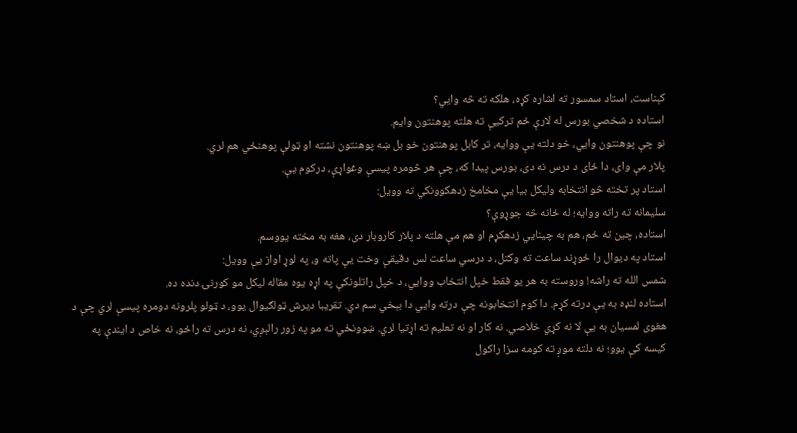کېناست، استاد سمسور ته اشاره کړه، هلکه ته څه وایي؟
استاده د شخصي بورس له لارې ځم ترکیې ته هلته پوهنتون وایم.
نو چې پوهنتون وایي، خو دلته یې ووایه، تر کابل پوهنتون خو بل ښه پوهنتون نشته او ټولې پوهنځي هم لري.
پلار مې وای، دا ځای د درس نه دی، بورس پیدا که، چې هر څومره پیسې وغواړې، درکوم یې.
استاد پر تخته څو انتخابه ولیکل بیا یې مخامخ زدهکوونکي ته وویل:
سلیمانه ته راته ووایه؛ له ځانه څه جوړوې؟
استاده، چین ته ځم، هم به چینايي زدهکړم او هم مې هلته د پلار کاروبار دی، هغه به مخته یووسم.
استاد په دیوال را ځوړند ساعت ته وکتل، د درسي ساعت لس دقیقې وخت یې پاته و، په لوړ اواز یې وویل:
شمس الله ته راشه! وروسته به هر یو فقط خپل انتخاب ووایي، د خپل راتلونکې په اړه یوه مقاله لیکل مو کورنۍ دنده ده.
استاده لنډه به یې درته کړم. دا کوم انتخابونه چې درته وایي دا بېخي سم دي. تقریبا دیرش ټولګیوال یوو، د ټولو پلرونه دومره پیسې لري چې د هغوی لمسیان به یې لا نه کړي خلاصي. نه کار او نه تعلیم ته اړتیا لري. ښوونځي ته مو په زور رالېږي، نه درس ته راځو، نه خاص د ایندې په کیسه کې یوو؛ نه دلته موږ ته کومه سزا راکول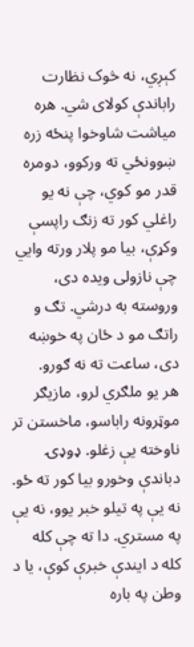کېږي، نه څوک نظارت راباندې کولای شي. هره میاشت شاوخوا پنځه زره ښوونځي ته ورکوو، دومره قدر مو کوي، چې نه یو راغلي کور ته زنګ راپسې وکړې، بیا مو پلار ورته وایي چې نازولی ویده دی، وروسته به درشي. تګ و راتګ مو د ځان په خوښه دی، ساعت ته نه ګورو.
هر یو ملګري لرو، مازیګر موټرونه راباسو، ماخستن تر ناوخته یې زغلو. ډوډۍ دباندې وخورو بیا کور ته ځو. نه یې په تیلو خبر یوو، نه یې په مستري. دا ته چې کله کله د ایندې خبرې کوې، یا د وطن په باره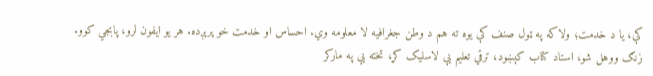کې، یا د خدمت؛ ولاکه په ټول صنف کې یوه ته هم د وطن جغرافیه لا معلومه وي. احساس او خدمت خو پرېږده. هر یو ایفون لرو، پابجي کوو.
زنګ ووهل شو، استاد کتاب کېښود، ترقي تعلیم یې لاسلیک کړ، تخته یې په مارکر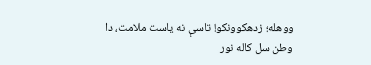ووهله؛ زدهکوونکو! تاسې نه یاست ملامت، دا وطن سل کاله نور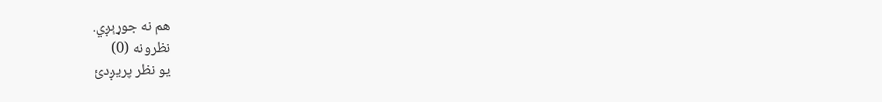هم نه جوړېږي.
نظرونه (0)
یو نظر پریږدئ